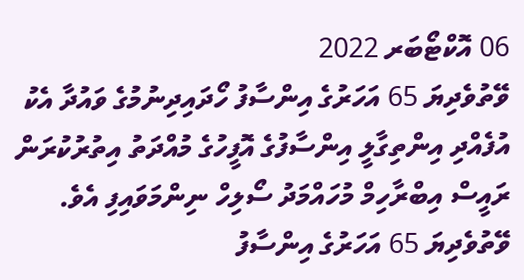06 އޮކްޓޯބަރ 2022
ވޭތުވެދިޔަ 65 އަހަރުގެ އިންސާފު ހޯދައިދިނުމުގެ ވައުދާ އެކު އުފެއްދި އިންތިގާލީ އިންސާފުގެ އޮފީހުގެ މުއްދަތު އިތުރުކުރަން ރައީސް އިބްރާހިމް މުހައްމަދު ސޯލިހް ނިންމަވައިފި އެވެ.
ވޭތުވެދިޔަ 65 އަހަރުގެ އިންސާފު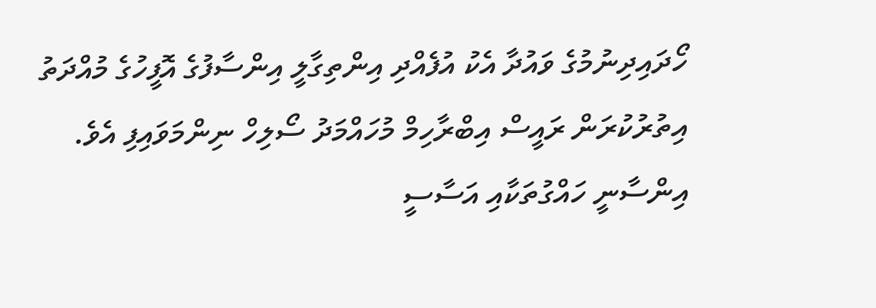ހޯދައިދިނުމުގެ ވައުދާ އެކު އުފެއްދި އިންތިގާލީ އިންސާފުގެ އޮފީހުގެ މުއްދަތު އިތުރުކުރަން ރައީސް އިބްރާހިމް މުހައްމަދު ސޯލިހް ނިންމަވައިފި އެވެ.
އިންސާނީ ހައްގުތަކާއި އަސާސީ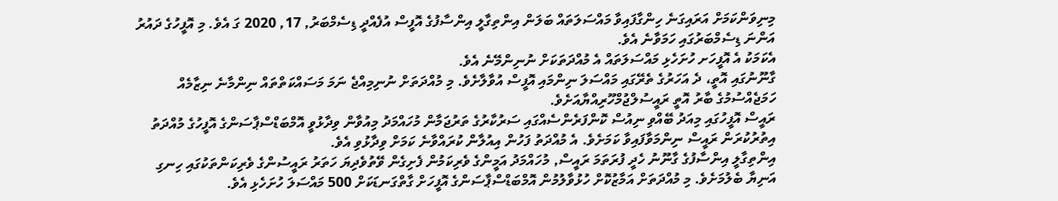މިނިވަންކަމަށް އަރައިގަނެ ހިންގާފައިވާ މައްސަލަތައް ބަލަން އިންތިގާލީ އިންސާފުގެ އޮފީސް އުފެއްދީ ޑިސެމްބަރު, 17, 2020 ގަ އެވެ. މި އޮފީހުގެ ދައުރު އަންނަ ޑިސެމްބަރުގައި ހަމަވާނެ އެވެ.
އެކަމަކު އެ އޮފީހަށ ހުށަހެޅި މައްސަލަތައް އެ މުއްދަތަކަށް ނުނިންމޭނެ އެވެ.
ގާނޫނުގައި އޮތީ، ދެ އަހަރުގެ ތެރޭގައި މައްސަލަ ނިންމައި އޮފީސް އުވާލާށެވެ. މި މުއްދަތަށް ނުނިމިއްޖެ ނަމަ މަސައްކަތްތައް ނިންމާނެ ނިޒާމެއް ހަމަޖެއްސުމުގެ ބާރު އޮތީ ރައީސުލްޖުމްހޫރިއްޔާއަށެވެ.
ރައީސް އޮފީހުގައި މިއަދު ބޭއްވި ނިއުސް ކޮންފަރެންސެއްގައި ސަރުކާރުގެ ތަރުޖަމާން މުހައްމަދު މިއުވާން ވިދާޅުވީ އޮމްބަޑްސްޕާސަންގެ އޮފީހުގެ މުއްދަތު އިތުރުކުރަން ރައީސް ނިންމަވާފައިވާ ކަމަށެވެ. އެ މުއްދަތު ފަހުން އިއުލާން ކުރައްވާނެ ކަމަށް ވިދާޅުވި އެވެ.
އިންތިގާލީ އިންސާފުގެ ގާނޫނު ހެދީ ފުރަތަމަ ރައީސް, މުހައްމަދު އަމީންގެ ވެރިކަމުން ފެށިގެން ވޭތުވެދިޔަ ހަތަރު ރައީސުންގެ ވެރިކަންތަކުގައި ހިނގި އަނިޔާ ބެލުމަށެވެ. މި މުއްދަތަށް އަމާޒުކޮށް ހުޅުވާލުމުން އޮމްބަޑްސްޕާސަންގެ އޮފީހަށް ގާތްގަނޑަކަށް 500 މައްސަލަ ހުށަހެޅި އެވެ.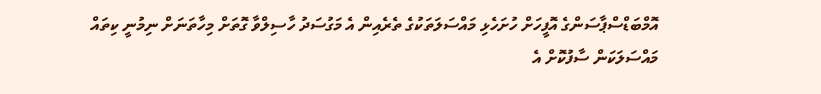އޮމްބަޑްސްޕާސަންގެ އޮފީހަށް ހުށަހެޅި މައްސަލަތަކުގެ ތެރެއިން އެ މަގުސަދު ހާސިލްވާ ގޮތަށް މިހާތަނަށް ނިމުނީ ކިތައް މައްސަލަކަން ސާފުކޮށް އެ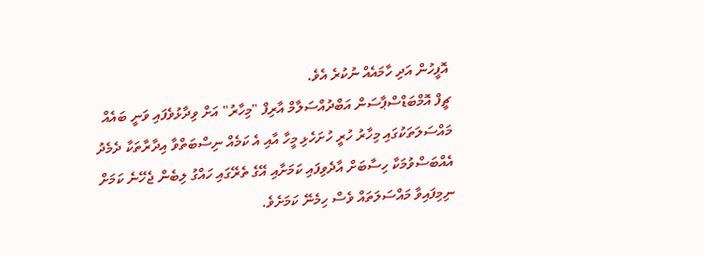އޮފީހުން އަދި ހާމައެއް ނުކުރެ އެވެ.
ޗީފް އޮމްބަޑްސްޕާސަން އަބްދުއްސަލާމް އާރިފް "މިހާރު" އަށް ވިދާޅުވެފައި ވަނީ ބައެއް މައްސަލަތަކުގައި މިހާރު ހުރީ ހުށަހެޅި މީހާ އާއި އެ ކަމެއް ނިސްބަތްވާ އިދާރާތަކާ ދެމެދު އެއްބަސްވުމަކާ ހިސާބަށް އާދެވިފައި ކަމަށާއި އޭގެ ތެރޭގައި ހައްގު ލިބެން ޖެހޭނެ ކަމަށް ނިމިފައިވާ މައްސަލަތައް ވެސް ހިމެނޭ ކަމަށެވެ.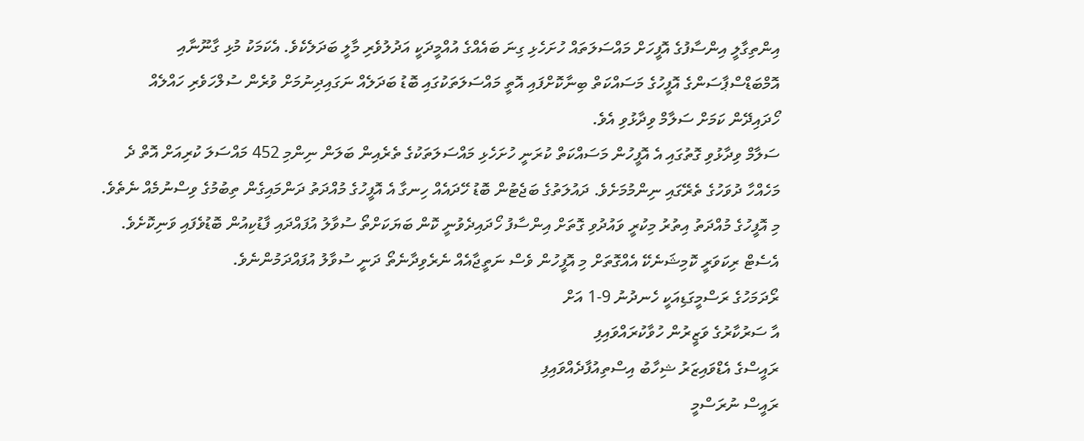އިންތިގާލީ އިންސާފުގެ އޮފީހަށް މައްސަލަތައް ހުށަހެޅި ގިނަ ބައެއްގެ އުއްމީދަކީ އަދުލުވެރި މާލީ ބަދަލެކެވެ. އެކަމަކު މުޅި ގާނޫނާއި އޮމްބަޑްސްޕާސަންގެ އޮފީހުގެ މަސައްކަތް ބިނާކޮށްފައި އޮތީ މައްސަލަތަކުގައި ބޮޑު ބަދަލެއް ނަގައިދިނުމަށް ވުރެން ސުލްހަވެރި ހައްލެއް ހޯދައިދޭން ކަމަށް ސަލާމް ވިދާޅުވި އެވެ.
ސަލާމް ވިދާޅުވި ގޮތުގައި އެ އޮފީހުން މަސައްކަތް ކުރަނީ ހުށަހެޅި މައްސަލަތަކުގެ ތެރެއިން ބަލަން ނިންމި 452 މައްސަލަ ކުރިއަށް އޮތް ދެ މަހެއްހާ ދުވަހުގެ ތެރޭގައި ނިންމުމަށެވެ. ދައުލަތުގެ ބަޖެޓުން ބޮޑު ހޭދައެއް ހިނގާ އެ އޮފީހުގެ މުއްދަތު ދަންމައިގެން ތިބުމުގެ ވިސްނުމެއް ނެތެވެ.
މި އޮފީހުގެ މުއްދަތު އިތުރު މިކުރީ ވައުދުވި ގޮތަށް އިންސާފު ހޯދައިދެވުނީ ކޮން ބަޔަކަށްތޯ ސުވާލު އުފައްދައި ފާޑުކިއުން ބޮޑުވެފައި ވަނިކޮށެވެ. އެސެޓް ރިކަވަރީ ކޮމިޝަނެކޭ އެއްގޮތަށް މި އޮފީހުން ވެސް ނަތީޖާއެއް ނެރެވިދާނެތޯ ދަނީ ސުވާލު އުފައްދަމުންނެވެ.
ރޯދަމަހުގެ ރަސްމީގަޑިއަކީ ހެނދުނު 9-1 އަށް
އާ ސަރުކާރުގެ ވަޒީރުން ހުވާކުރައްވައިފި
ރައީސްގެ އެޑްވައިޒަރު ޝިހާބު އިސްތިއުފާދެއްވައިފި
ރައީސް ނުރަސްމީ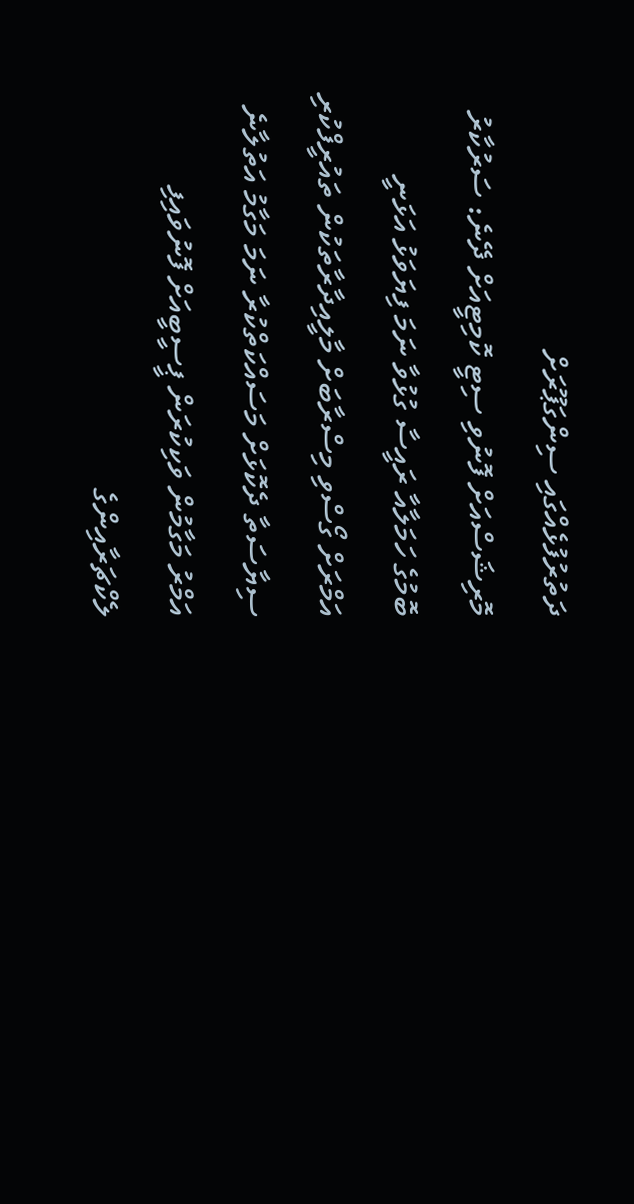ދަތުރުފުޅެއްގައި ސިންގަޕޫރަށް
މޮރިޝަސްއަށް ފޮނުވި ސިޓީ ކޮމިޓީއަށް ދޭނެ: ސަރުކާރު
ބޮމުގެ ހަމަލާއާ ރައީސާ ގުޅުވާ ނަމަ ފިޔަވަޅު އަޅަނީ
އަމްރަށް ގޯސްވި މިސްރާބަށް މާލީއިދާރާތަކުން ތައުރީފްކުރި
ސިޔާސަތާ ދެކޮޅަށް މަސައްކަތްކުރާ ނަމަ މަގާމު އަތުލާނެ
އަމްރު މަގާމުން ވަކިކުރަން ޕީސީބީއަށް ފޮނުވައިފި
ލެކްޗަރާއިންގެ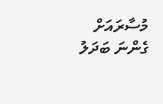މުސާރައަށް ގެންނަ ބަދަލު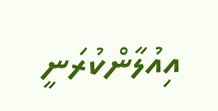އިއުލާންކުރަނީ